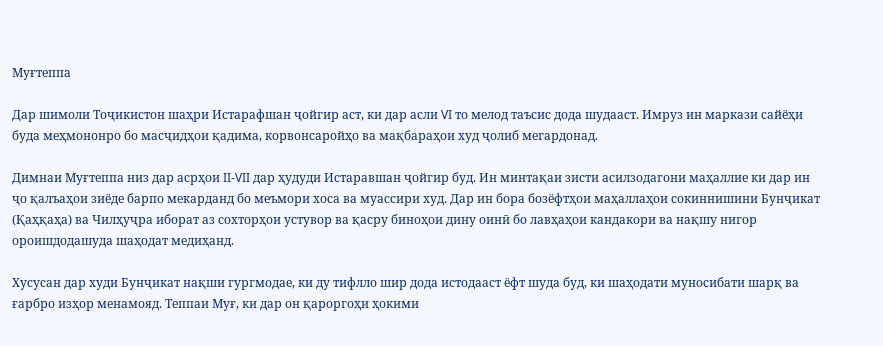Муғтеппа

Дар шимоли Тоҷикистон шаҳри Истарафшан ҷойгир аст, ки дар асли VI то мелод таъсис дода шудааст. Имруз ин маркази сайёҳи буда меҳмононро бо масҷидҳои қадима, корвонсаройҳо ва мақбараҳои худ ҷолиб мегардонад.

Димнаи Муғтеппа низ дар асрҳои II-VII дар ҳудуди Истаравшан ҷойгир буд. Ин минтақаи зисти асилзодагони маҳаллие ки дар ин ҷо қалъаҳои зиёде барпо мекарданд бо меъмори хоса ва муассири худ. Дар ин бора бозёфтҳои маҳаллаҳои сокиннишини Бунҷикат (Қаҳқаҳа) ва Чилҳуҷра иборат аз сохторҳои устувор ва қасру биноҳои дину оинӣ бо лавҳаҳои кандакори ва нақшу нигор ороишдодашуда шаҳодат медиҳанд.

Хусусан дар худи Бунҷикат нақши гургмодае, ки ду тифлло шир дода истодааст ёфт шуда буд, ки шаҳодати муносибати шарқ ва ғарбро изҳор менамояд. Теппаи Муғ, ки дар он қароргоҳи ҳокими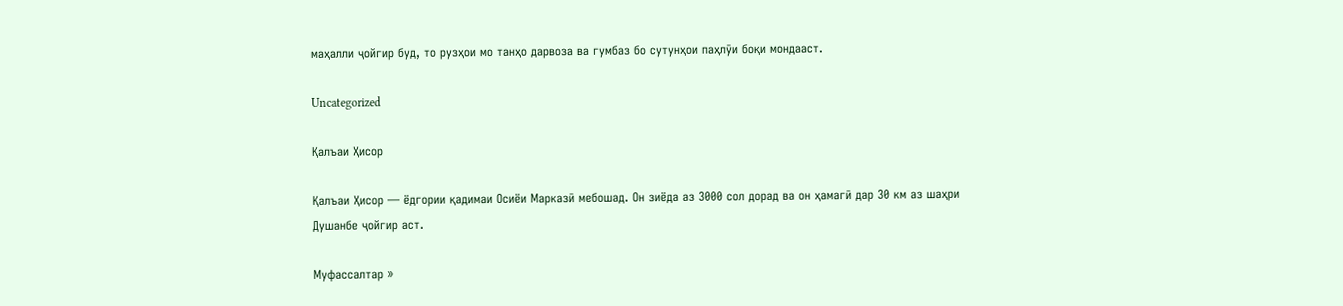маҳалли ҷойгир буд, то рузҳои мо танҳо дарвоза ва гумбаз бо сутунҳои паҳлӯи боқи мондааст.

Uncategorized

Қалъаи Ҳисор

Қалъаи Ҳисор — ёдгории қадимаи Осиёи Марказӣ мебошад. Он зиёда аз 3000 сол дорад ва он ҳамагӣ дар 30 км аз шаҳри Душанбе ҷойгир аст.

Муфассалтар »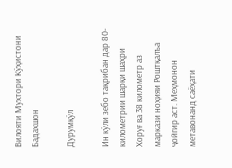Вилояти Мухтори Кӯҳистони Бадахшон

Дурумқӯл

Ин кӯли зебо тақрибан дар 80-километрии шарқи шаҳри Хоруғ ва 38 километр аз маркази ноҳияи Роштқалъа ҷойгир аст. Меҳмонон метавонанд саёҳати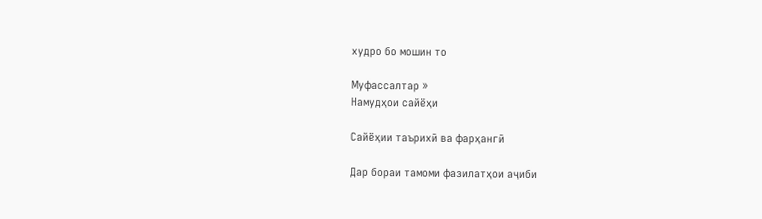худро бо мошин то

Муфассалтар »
Намудҳои сайёҳи

Cайёҳии таърихӣ ва фарҳангӣ

Дар бораи тамоми фазилатҳои аҷиби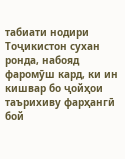табиати нодири Тоҷикистон сухан ронда, набояд фаромӯш кард, ки ин кишвар бо ҷойҳои таърихиву фарҳангӣ бой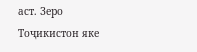аст. Зеро Тоҷикистон яке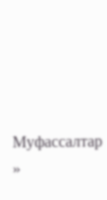Муфассалтар »